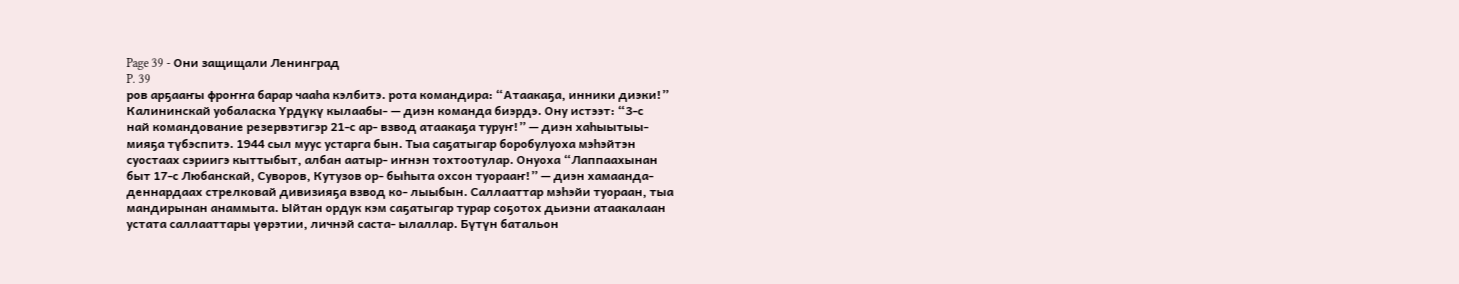Page 39 - Они защищали Ленинград
P. 39
ров арҕааҥы фроҥҥа барар чааһа кэлбитэ. рота командира: “Атаакаҕа, инники диэки!”
Калининскай уобаласка Үрдүкү кылаабы- — диэн команда биэрдэ. Ону истээт: “3-с
най командование резервэтигэр 21-с ар- взвод атаакаҕа туруҥ!” — диэн хаһыытыы-
мияҕа түбэспитэ. 1944 сыл муус устарга бын. Тыа саҕатыгар боробулуоха мэһэйтэн
суостаах сэриигэ кыттыбыт, албан аатыр- иҥнэн тохтоотулар. Онуоха “Лаппаахынан
быт 17-с Любанскай, Суворов, Кутузов ор- быһыта охсон туорааҥ!” — диэн хамаанда-
деннардаах стрелковай дивизияҕа взвод ко- лыыбын. Саллааттар мэһэйи туораан, тыа
мандирынан анаммыта. Ыйтан ордук кэм саҕатыгар турар соҕотох дьиэни атаакалаан
устата саллааттары үөрэтии, личнэй саста- ылаллар. Бүтүн батальон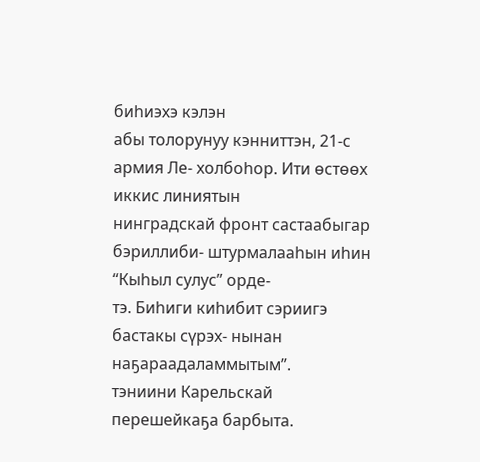биһиэхэ кэлэн
абы толорунуу кэнниттэн, 21-с армия Ле- холбоһор. Ити өстөөх иккис линиятын
нинградскай фронт састаабыгар бэриллиби- штурмалааһын иһин “Кыһыл сулус” орде-
тэ. Биһиги киһибит сэриигэ бастакы сүрэх- нынан наҕараадаламмытым”.
тэниини Карельскай перешейкаҕа барбыта.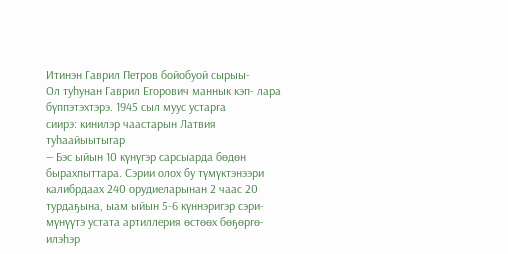Итинэн Гаврил Петров бойобуой сырыы-
Ол туһунан Гаврил Егорович маннык кэп- лара бүппэтэхтэрэ. 1945 сыл муус устарга
сиирэ: кинилэр чаастарын Латвия туһаайыытыгар
— Бэс ыйын 10 күнүгэр сарсыарда бөдөн бырахпыттара. Сэрии олох бу түмүктэнээри
калибрдаах 240 орудиеларынан 2 чаас 20 турдаҕына, ыам ыйын 5-6 күннэригэр сэри-
мүнүүтэ устата артиллерия өстөөх бөҕөргө- илэһэр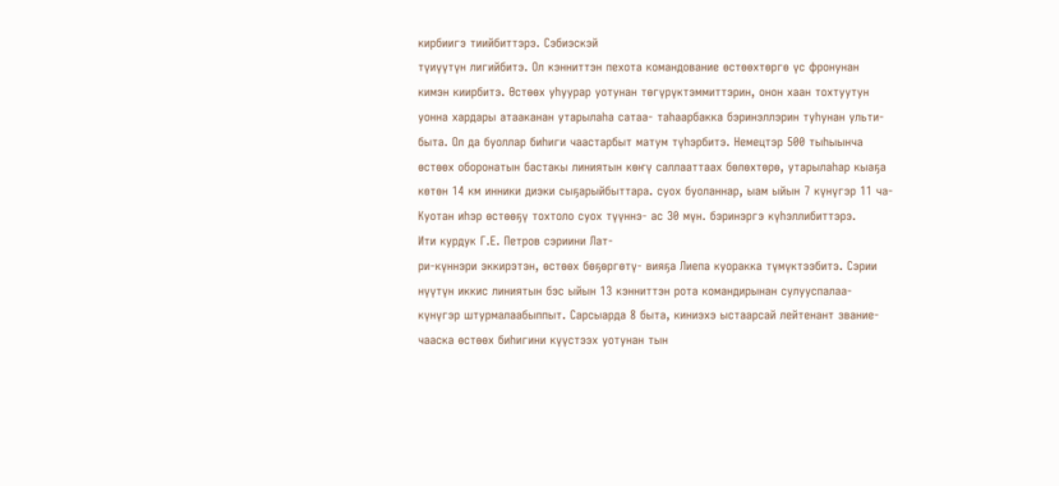кирбиигэ тиийбиттэрэ. Сэбиэскэй
түиүүтүн лигийбитэ. Ол кэнниттэн пехота командование өстөөхтөргө үс фронунан
кимэн киирбитэ. Өстөөх уһуурар уотунан төгүрүктэммиттэрин, онон хаан тохтуутун
уонна хардары атааканан утарылаһа сатаа- таһаарбакка бэринэллэрин туһунан ульти-
быта. Ол да буоллар биһиги чаастарбыт матум түһэрбитэ. Немецтэр 500 тыһыынча
өстөөх оборонатын бастакы линиятын көҥү саллааттаах бөлөхтөрө, утарылаһар кыаҕа
көтөн 14 км инники диэки сыҕарыйбыттара. суох буоланнар, ыам ыйын 7 күнүгэр 11 ча-
Куотан иһэр өстөөҕү тохтоло суох түүннэ- ас 30 мүн. бэринэргэ күһэллибиттэрэ.
Ити курдук Г.Е. Петров сэриини Лат-
ри-күннэри эккирэтэн, өстөөх бөҕөргөтү- вияҕа Лиепа куоракка түмүктээбитэ. Сэрии
нүүтүн иккис линиятын бэс ыйын 13 кэнниттэн рота командирынан сулууспалаа-
күнүгэр штурмалаабыппыт. Сарсыарда 8 быта, киниэхэ ыстаарсай лейтенант звание-
чааска өстөөх биһигини күүстээх уотунан тын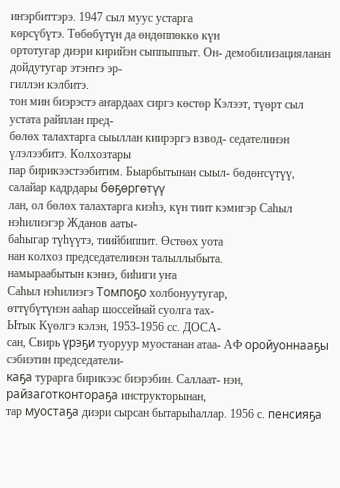иҥэрбиттэрэ. 1947 сыл муус устарга
көрсүбүтэ. Төбөбүтүн да өндөппөккө күн
ортотугар диэри кирийэн сыппыппыт. Он- демобилизацияланан дойдутугар этэҥҥэ эр-
гиллэн кэлбитэ.
тон мин биэрэстэ аҥардаах сиргэ көстөр Кэлээт, түөрт сыл устата райплан пред-
бөлөх талахтарга сыыллан киирэргэ взвод- седателинэн үлэлээбитэ. Колхозтары
пар бирикээстээбитим. Быарбытынан сыыл- бөдөҥсүтүү, салайар кадрдары бөҕөргөтүү
лан, ол бөлөх талахтарга киэһэ, күн тиит кэмигэр Саһыл нэһилиэгэр Жданов ааты-
баһыгар түһүүтэ, тиийбиппит. Өстөөх уота
нан колхоз председателинэн талыллыбыта.
намыраабытын кэннэ, биһиги уҥа
Саһыл нэһилиэгэ Томпоҕо холбонуутугар,
өттүбүтүнэн ааһар шоссейнай суолга тах-
Ытык Күөлгэ кэлэн, 1953-1956 сс. ДОСА-
сан, Свирь үрэҕи туоруур муостанан атаа- АФ оройуоннааҕы сэбиэтин председатели-
каҕа турарга бирикээс биэрэбин. Саллаат- нэн, райзаготконтораҕа инструкторынан,
тар муостаҕа диэри сырсан бытарыһаллар. 1956 с. пенсияҕа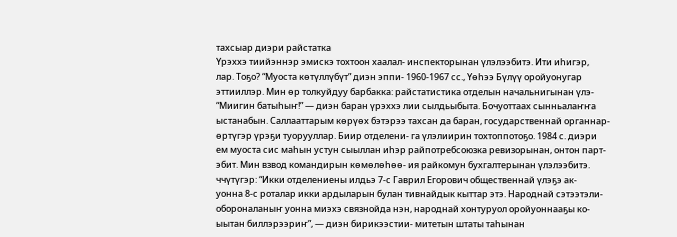тахсыар диэри райстатка
Үрэххэ тиийэннэр эмискэ тохтоон хаалал- инспекторынан үлэлээбитэ. Ити иһигэр,
лар. Тоҕо? “Муоста көтүллүбүт” диэн эппи- 1960-1967 сс., Үөһээ Бүлүү оройуонугар
эттииллэр. Мин өр толкуйдуу барбакка: райстатистика отделын начальнигынан үлэ-
“Миигин батыһыҥ!” — диэн баран үрэххэ лии сылдьыбыта. Бочуоттаах сынньалаҥҥа
ыстанабын. Саллааттарым көрүөх бэтэрээ тахсан да баран, государственнай органнар-
өртүгэр үрэҕи туорууллар. Биир отделени- га үлэлиирин тохтоппотоҕо. 1984 с. диэри
ем муоста сис маһын устун сыыллан иһэр райпотребсоюзка ревизорынан, онтон парт-
эбит. Мин взвод командирын көмөлөһөө- ия райкомун бухгалтерынан үлэлээбитэ.
ччүтүгэр: “Икки отделениены илдьэ 7-с Гаврил Егорович общественнай үлэҕэ ак-
уонна 8-с роталар икки ардыларын булан тивнайдык кыттар этэ. Народнай сэтээтэли-
обороналаныҥ уонна миэхэ связнойда нэн, народнай хонтуруол оройуоннааҕы ко-
ыытан биллэрээриҥ”, — диэн бирикээстии- митетын штаты таһынан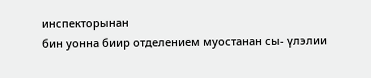инспекторынан
бин уонна биир отделением муостанан сы- үлэлии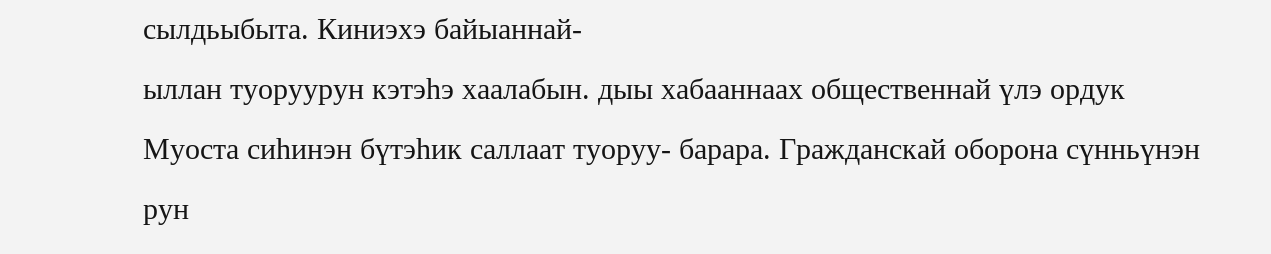сылдьыбыта. Киниэхэ байыаннай-
ыллан туоруурун кэтэһэ хаалабын. дыы хабааннаах общественнай үлэ ордук
Муоста сиһинэн бүтэһик саллаат туоруу- барара. Гражданскай оборона сүнньүнэн
рун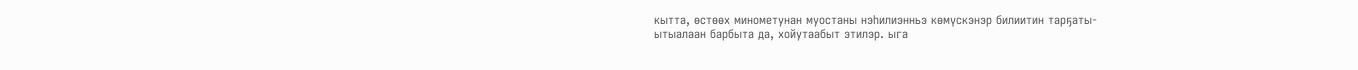кытта, өстөөх минометунан муостаны нэһилиэнньэ көмүскэнэр билиитин тарҕаты-
ытыалаан барбыта да, хойутаабыт этилэр. ыга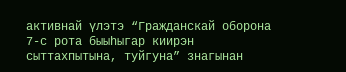активнай үлэтэ “Гражданскай оборона
7-с рота быыһыгар киирэн сыттахпытына, туйгуна” знагынан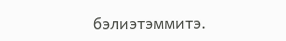бэлиэтэммитэ.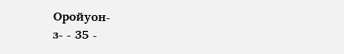Оройуон-
з- - 35 -